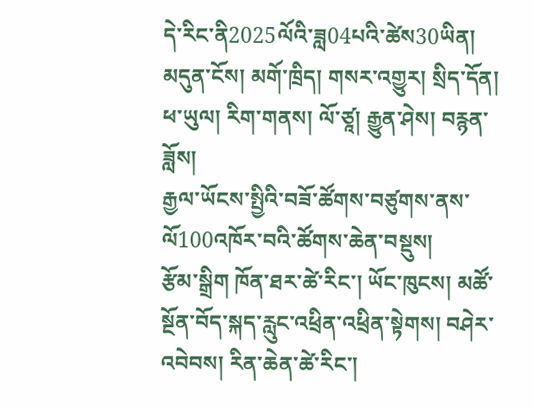དེ་རིང་ནི2025ལོའི་ཟླ04པའི་ཚེས30ཡིན།
མདུན་ངོས། མགོ་ཁྲིད། གསར་འགྱུར། སྲིད་དོན། ཕ་ཡུལ། རིག་གནས། ལོ་ཙཱ། རྒྱུན་ཤེས། བརྙན་ཟློས།
རྒྱལ་ཡོངས་སྤྱིའི་བཟོ་ཚོགས་བཙུགས་ནས་ལོ100འཁོར་བའི་ཚོགས་ཆེན་བསྡུས།
རྩོམ་སྒྲིག ཁོན་ཐར་ཚེ་རིང་། ཡོང་ཁུངས། མཚོ་སྔོན་བོད་སྐད་རླུང་འཕྲིན་འཕྲིན་སྟེགས། བཤེར་འབེབས། རིན་ཆེན་ཚེ་རིང་།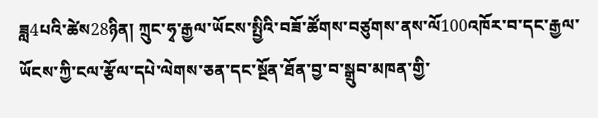ཟླ4པའི་ཚེས28ཉིན། ཀྲུང་ཧྭ་རྒྱལ་ཡོངས་སྤྱིའི་བཟོ་ཚོགས་བཙུགས་ནས་ལོ100འཁོར་བ་དང་རྒྱལ་ཡོངས་ཀྱི་ངལ་རྩོལ་དཔེ་ལེགས་ཅན་དང་སྔོན་ཐོན་བྱ་བ་སྒྲུབ་མཁན་གྱི་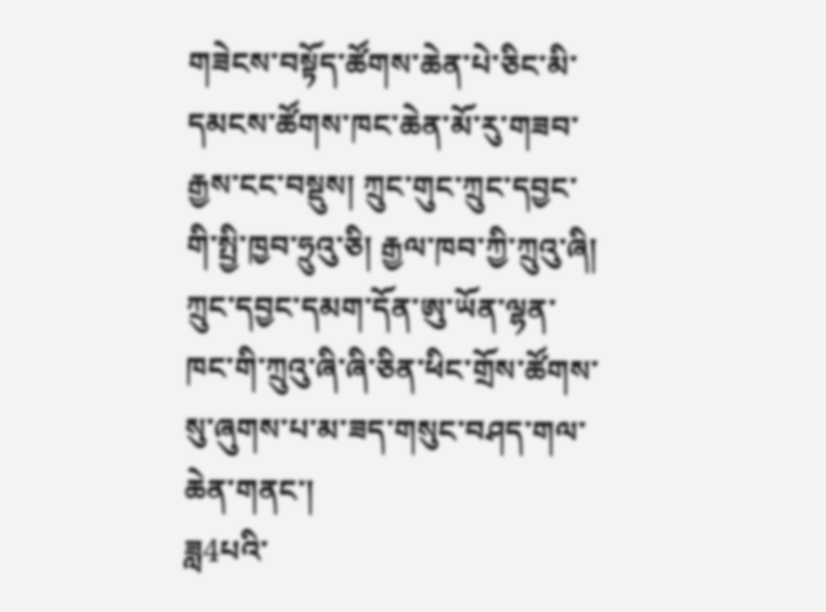གཟེངས་བསྟོད་ཚོགས་ཆེན་པེ་ཅིང་མི་དམངས་ཚོགས་ཁང་ཆེན་མོ་རུ་གཟབ་རྒྱས་ངང་བསྡུས། ཀྲུང་གུང་ཀྲུང་དབྱང་གི་སྤྱི་ཁྱབ་ཧྲུའུ་ཅི། རྒྱལ་ཁབ་ཀྱི་ཀྲུའུ་ཞི། ཀྲུང་དབྱང་དམག་དོན་ཨུ་ཡོན་ལྷན་ཁང་གི་ཀྲུའུ་ཞི་ཞི་ཅིན་ཕིང་གྲོས་ཚོགས་སུ་ཞུགས་པ་མ་ཟད་གསུང་བཤད་གལ་ཆེན་གནང་།
ཟླ4པའི་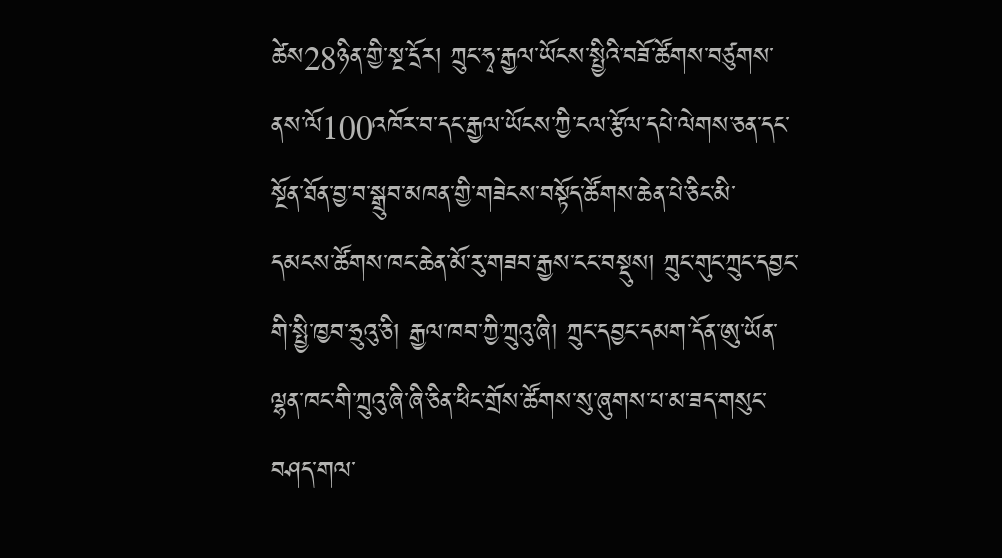ཚེས28ཉིན་གྱི་སྔ་དྲོར། ཀྲུང་ཧྭ་རྒྱལ་ཡོངས་སྤྱིའི་བཟོ་ཚོགས་བཙུགས་ནས་ལོ100འཁོར་བ་དང་རྒྱལ་ཡོངས་ཀྱི་ངལ་རྩོལ་དཔེ་ལེགས་ཅན་དང་སྔོན་ཐོན་བྱ་བ་སྒྲུབ་མཁན་གྱི་གཟེངས་བསྟོད་ཚོགས་ཆེན་པེ་ཅིང་མི་དམངས་ཚོགས་ཁང་ཆེན་མོ་རུ་གཟབ་རྒྱས་ངང་བསྡུས། ཀྲུང་གུང་ཀྲུང་དབྱང་གི་སྤྱི་ཁྱབ་ཧྲུའུ་ཅི། རྒྱལ་ཁབ་ཀྱི་ཀྲུའུ་ཞི། ཀྲུང་དབྱང་དམག་དོན་ཨུ་ཡོན་ལྷན་ཁང་གི་ཀྲུའུ་ཞི་ཞི་ཅིན་ཕིང་གྲོས་ཚོགས་སུ་ཞུགས་པ་མ་ཟད་གསུང་བཤད་གལ་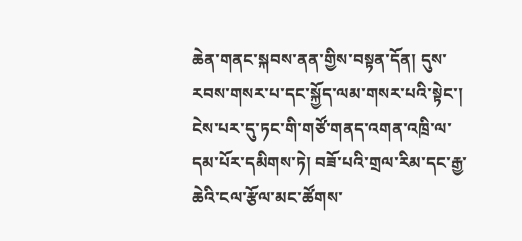ཆེན་གནང་སྐབས་ནན་གྱིས་བསྟན་དོན། དུས་རབས་གསར་པ་དང་སྐྱོད་ལམ་གསར་པའི་སྟེང་། ངེས་པར་དུ་ཏང་གི་གཙོ་གནད་འགན་འཁྲི་ལ་དམ་པོར་དམིགས་ཏེ། བཟོ་པའི་གྲལ་རིམ་དང་རྒྱ་ཆེའི་ངལ་རྩོལ་མང་ཚོགས་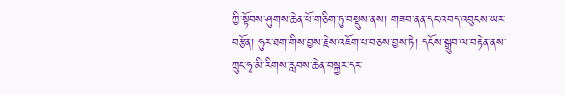ཀྱི་སྟོབས་ཤུགས་ཆེན་པོ་གཅིག་ཏུ་བསྡུས་ནས། གཟབ་ནན་དང་འབད་འབུངས་ཡར་བརྩོན། ཧུར་ཐག་གིས་བྱས་རྗེས་འཇོག་པ་བཅས་བྱས་ཏེ། དངོས་སྒྲུབ་ལ་བརྟེན་ནས་ཀྲུང་ཧྭ་མི་རིགས་རླབས་ཆེན་བསྐྱར་དར་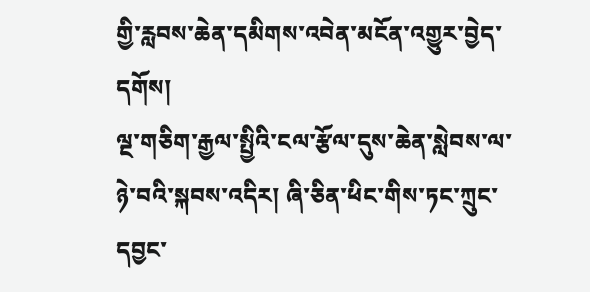གྱི་རླབས་ཆེན་དམིགས་འབེན་མངོན་འགྱུར་བྱེད་དགོས།
ལྔ་གཅིག་རྒྱལ་སྤྱིའི་ངལ་རྩོལ་དུས་ཆེན་སླེབས་ལ་ཉེ་བའི་སྐབས་འདིར། ཞི་ཅིན་ཕིང་གིས་ཏང་ཀྲུང་དབྱང་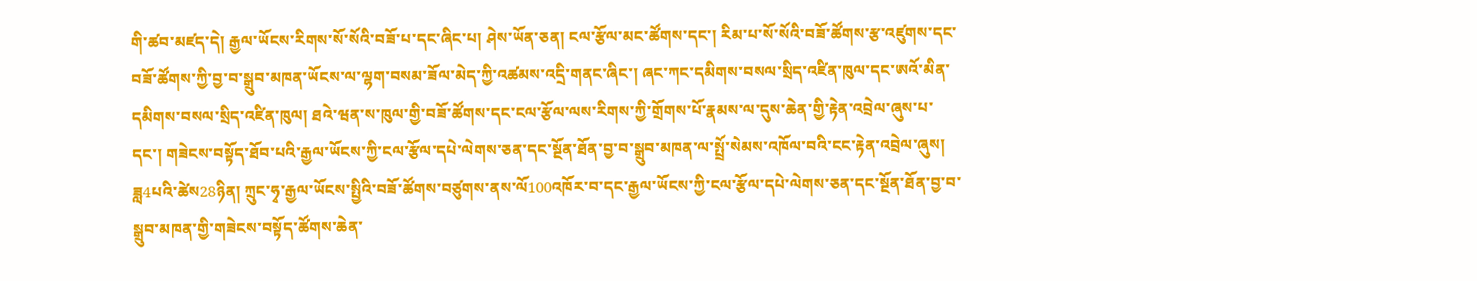གི་ཚབ་མཛད་དེ། རྒྱལ་ཡོངས་རིགས་སོ་སོའི་བཟོ་པ་དང་ཞིང་པ། ཤེས་ཡོན་ཅན། ངལ་རྩོལ་མང་ཚོགས་དང་། རིམ་པ་སོ་སོའི་བཟོ་ཚོགས་རྩ་འཛུགས་དང་བཟོ་ཚོགས་ཀྱི་བྱ་བ་སྒྲུབ་མཁན་ཡོངས་ལ་ལྷག་བསམ་ཟོལ་མེད་ཀྱི་འཚམས་འདྲི་གནང་ཞིང་། ཞང་ཀང་དམིགས་བསལ་སྲིད་འཛིན་ཁུལ་དང་ཨའོ་མིན་དམིགས་བསལ་སྲིད་འཛིན་ཁུལ། ཐའེ་ཝན་ས་ཁུལ་གྱི་བཟོ་ཚོགས་དང་ངལ་རྩོལ་ལས་རིགས་ཀྱི་གྲོགས་པོ་རྣམས་ལ་དུས་ཆེན་གྱི་རྟེན་འབྲེལ་ཞུས་པ་དང་། གཟེངས་བསྟོད་ཐོབ་པའི་རྒྱལ་ཡོངས་ཀྱི་ངལ་རྩོལ་དཔེ་ལེགས་ཅན་དང་སྔོན་ཐོན་བྱ་བ་སྒྲུབ་མཁན་ལ་སྤྲོ་སེམས་འཁོལ་བའི་ངང་རྟེན་འབྲེལ་ཞུས།
ཟླ4པའི་ཚེས28ཉིན། ཀྲུང་ཧྭ་རྒྱལ་ཡོངས་སྤྱིའི་བཟོ་ཚོགས་བཙུགས་ནས་ལོ100འཁོར་བ་དང་རྒྱལ་ཡོངས་ཀྱི་ངལ་རྩོལ་དཔེ་ལེགས་ཅན་དང་སྔོན་ཐོན་བྱ་བ་སྒྲུབ་མཁན་གྱི་གཟེངས་བསྟོད་ཚོགས་ཆེན་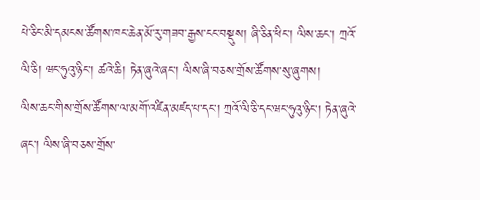པེ་ཅིང་མི་དམངས་ཚོགས་ཁང་ཆེན་མོ་རུ་གཟབ་རྒྱས་ངང་བསྡུས། ཞི་ཅིན་ཕིང་། ལིས་ཆང་། ཀྲའོ་ལི་ཅི། ཝང་ཧུའུ་ཉིང་། ཚའེ་ཆི། ཏེན་ཞུའེ་ཞང་། ལིས་ཞི་བཅས་གྲོས་ཚོགས་སུ་ཞུགས།
ལིས་ཆང་གིས་གྲོས་ཚོགས་ལ་མགོ་འཛིན་མཛད་པ་དང་། ཀྲའོ་ལི་ཅི་དང་ཝང་ཧུའུ་ཉིང་། ཏེན་ཞུའེ་ཞང་། ལིས་ཞི་བཅས་གྲོས་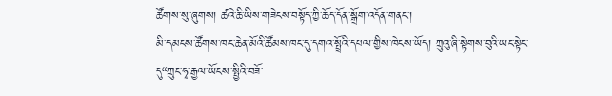ཚོགས་སུ་ཞུགས། ཚའེ་ཆི་ཡིས་གཟེངས་བསྟོད་ཀྱི་ཆོད་དོན་སྒྲོག་འདོན་གནང་།
མི་དམངས་ཚོགས་ཁང་ཆེན་མོའི་ཚོམས་ཁང་དུ་དགའ་སྤྲོའི་དཔལ་གྱིས་ཁེངས་ཡོད། ཀྲུའུ་ཞི་སྟེགས་བུའི་ཡང་སྟེང་དུ“ཀྲུང་ཧྭ་རྒྱལ་ཡོངས་སྤྱིའི་བཟོ་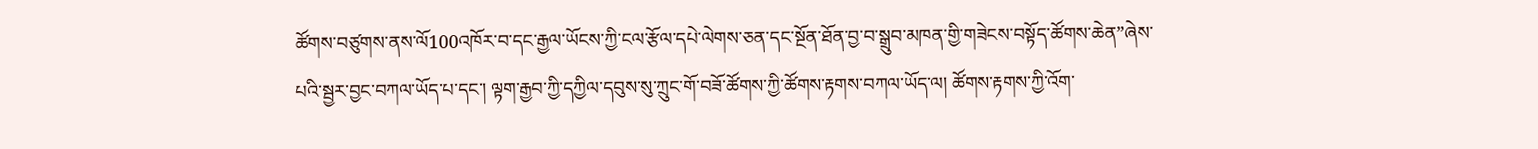ཚོགས་བཙུགས་ནས་ལོ100འཁོར་བ་དང་རྒྱལ་ཡོངས་ཀྱི་ངལ་རྩོལ་དཔེ་ལེགས་ཅན་དང་སྔོན་ཐོན་བྱ་བ་སྒྲུབ་མཁན་གྱི་གཟེངས་བསྟོད་ཚོགས་ཆེན”ཞེས་པའི་སྦྱར་བྱང་བཀལ་ཡོད་པ་དང་། ལྟག་རྒྱབ་ཀྱི་དཀྱིལ་དབུས་སུ་ཀྲུང་གོ་བཟོ་ཚོགས་ཀྱི་ཚོགས་རྟགས་བཀལ་ཡོད་ལ། ཚོགས་རྟགས་ཀྱི་འོག་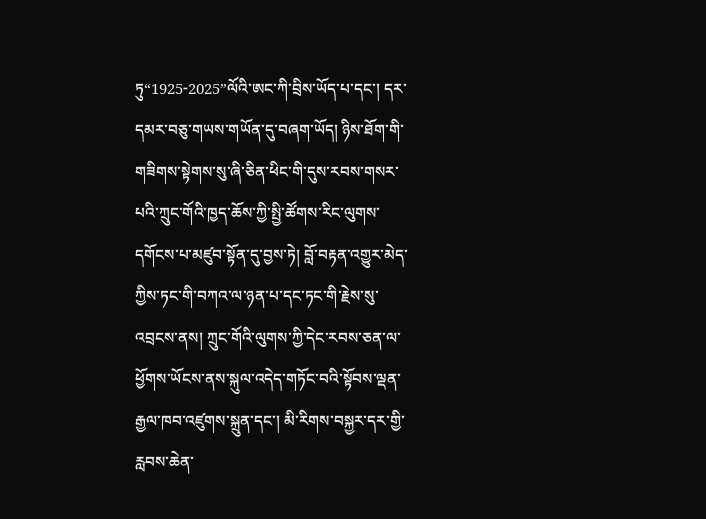ཏུ“1925-2025”ལོའི་ཨང་ཀི་བྲིས་ཡོད་པ་དང་། དར་དམར་བཅུ་གཡས་གཡོན་དུ་བཞག་ཡོད། ཉིས་ཐོག་གི་གཟིགས་སྟེགས་སུ་ཞི་ཅིན་ཕིང་གི་དུས་རབས་གསར་པའི་ཀྲུང་གོའི་ཁྱད་ཆོས་ཀྱི་སྤྱི་ཚོགས་རིང་ལུགས་དགོངས་པ་མཛུབ་སྟོན་དུ་བྱས་ཏེ། བློ་བརྟན་འགྱུར་མེད་ཀྱིས་ཏང་གི་བཀའ་ལ་ཉན་པ་དང་ཏང་གི་རྗེས་སུ་འབྲངས་ནས། ཀྲུང་གོའི་ལུགས་ཀྱི་དེང་རབས་ཅན་ལ་ཕྱོགས་ཡོངས་ནས་སྐུལ་འདེད་གཏོང་བའི་སྟོབས་ལྡན་རྒྱལ་ཁབ་འཛུགས་སྐྲུན་དང་། མི་རིགས་བསྐྱར་དར་གྱི་རླབས་ཆེན་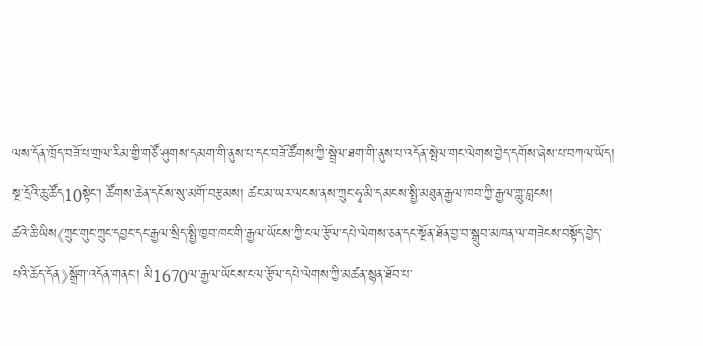ལས་དོན་ཁྲོད་བཟོ་པ་གྲལ་རིམ་གྱི་གཙོ་ཤུགས་དམག་གི་ནུས་པ་དང་བཟོ་ཚོགས་ཀྱི་སྦྲེལ་ཐག་གི་ནུས་པ་འདོན་སྤེལ་གང་ལེགས་བྱེད་དགོས་ཞེས་པ་བཀལ་ཡོད།
སྔ་དྲོའི་ཆུ་ཚོད10སྟེང་། ཚོགས་ཆེན་དངོས་སུ་མགོ་བརྩམས། ཚང་མ་ཡར་ལངས་ནས་ཀྲུང་ཧྭ་མི་དམངས་སྤྱི་མཐུན་རྒྱལ་ཁབ་ཀྱི་རྒྱལ་གླུ་བླངས།
ཚའེ་ཆི་ཡིས《ཀྲུང་གུང་ཀྲུང་དབྱང་དང་རྒྱལ་སྲིད་སྤྱི་ཁྱབ་ཁང་གི་རྒྱལ་ཡོངས་ཀྱི་ངལ་རྩོལ་དཔེ་ལེགས་ཅན་དང་སྔོན་ཐོན་བྱ་བ་སྒྲུབ་མཁན་ལ་གཟེངས་བསྟོད་བྱེད་པའི་ཆོད་དོན》སྒྲོག་འདོན་གནང་། མི1670ལ་རྒྱལ་ཡོངས་ངལ་རྩོལ་དཔེ་ལེགས་ཀྱི་མཚན་སྙན་ཐོབ་པ་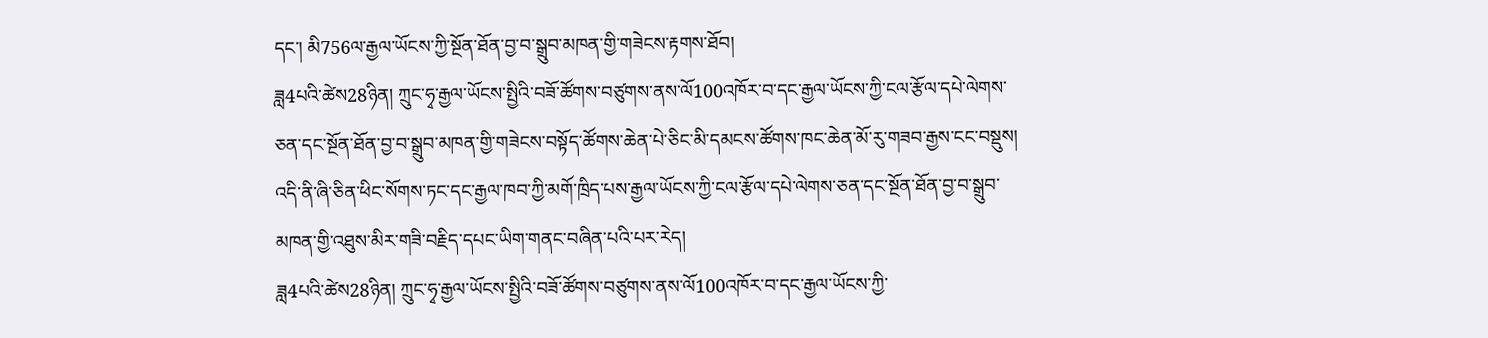དང་། མི756ལ་རྒྱལ་ཡོངས་ཀྱི་སྔོན་ཐོན་བྱ་བ་སྒྲུབ་མཁན་གྱི་གཟེངས་རྟགས་ཐོབ།
ཟླ4པའི་ཚེས28ཉིན། ཀྲུང་ཧྭ་རྒྱལ་ཡོངས་སྤྱིའི་བཟོ་ཚོགས་བཙུགས་ནས་ལོ100འཁོར་བ་དང་རྒྱལ་ཡོངས་ཀྱི་ངལ་རྩོལ་དཔེ་ལེགས་ཅན་དང་སྔོན་ཐོན་བྱ་བ་སྒྲུབ་མཁན་གྱི་གཟེངས་བསྟོད་ཚོགས་ཆེན་པེ་ཅིང་མི་དམངས་ཚོགས་ཁང་ཆེན་མོ་རུ་གཟབ་རྒྱས་ངང་བསྡུས། འདི་ནི་ཞི་ཅིན་ཕིང་སོགས་ཏང་དང་རྒྱལ་ཁབ་ཀྱི་མགོ་ཁྲིད་པས་རྒྱལ་ཡོངས་ཀྱི་ངལ་རྩོལ་དཔེ་ལེགས་ཅན་དང་སྔོན་ཐོན་བྱ་བ་སྒྲུབ་མཁན་གྱི་འཐུས་མིར་གཟི་བརྗིད་དཔང་ཡིག་གནང་བཞིན་པའི་པར་རེད།
ཟླ4པའི་ཚེས28ཉིན། ཀྲུང་ཧྭ་རྒྱལ་ཡོངས་སྤྱིའི་བཟོ་ཚོགས་བཙུགས་ནས་ལོ100འཁོར་བ་དང་རྒྱལ་ཡོངས་ཀྱི་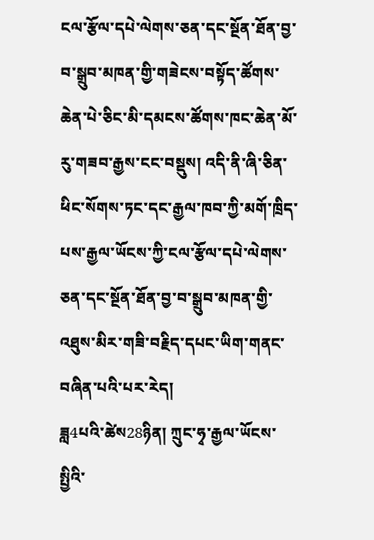ངལ་རྩོལ་དཔེ་ལེགས་ཅན་དང་སྔོན་ཐོན་བྱ་བ་སྒྲུབ་མཁན་གྱི་གཟེངས་བསྟོད་ཚོགས་ཆེན་པེ་ཅིང་མི་དམངས་ཚོགས་ཁང་ཆེན་མོ་རུ་གཟབ་རྒྱས་ངང་བསྡུས། འདི་ནི་ཞི་ཅིན་ཕིང་སོགས་ཏང་དང་རྒྱལ་ཁབ་ཀྱི་མགོ་ཁྲིད་པས་རྒྱལ་ཡོངས་ཀྱི་ངལ་རྩོལ་དཔེ་ལེགས་ཅན་དང་སྔོན་ཐོན་བྱ་བ་སྒྲུབ་མཁན་གྱི་འཐུས་མིར་གཟི་བརྗིད་དཔང་ཡིག་གནང་བཞིན་པའི་པར་རེད།
ཟླ4པའི་ཚེས28ཉིན། ཀྲུང་ཧྭ་རྒྱལ་ཡོངས་སྤྱིའི་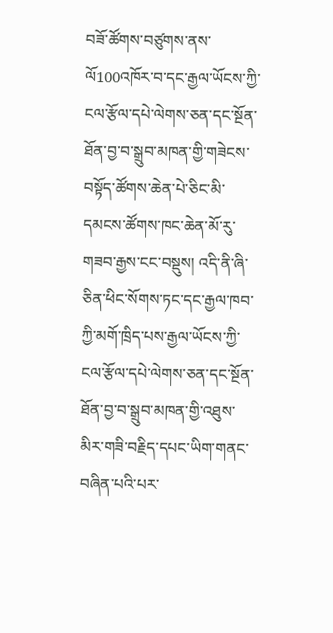བཟོ་ཚོགས་བཙུགས་ནས་ལོ100འཁོར་བ་དང་རྒྱལ་ཡོངས་ཀྱི་ངལ་རྩོལ་དཔེ་ལེགས་ཅན་དང་སྔོན་ཐོན་བྱ་བ་སྒྲུབ་མཁན་གྱི་གཟེངས་བསྟོད་ཚོགས་ཆེན་པེ་ཅིང་མི་དམངས་ཚོགས་ཁང་ཆེན་མོ་རུ་གཟབ་རྒྱས་ངང་བསྡུས། འདི་ནི་ཞི་ཅིན་ཕིང་སོགས་ཏང་དང་རྒྱལ་ཁབ་ཀྱི་མགོ་ཁྲིད་པས་རྒྱལ་ཡོངས་ཀྱི་ངལ་རྩོལ་དཔེ་ལེགས་ཅན་དང་སྔོན་ཐོན་བྱ་བ་སྒྲུབ་མཁན་གྱི་འཐུས་མིར་གཟི་བརྗིད་དཔང་ཡིག་གནང་བཞིན་པའི་པར་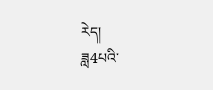རེད།
ཟླ4པའི་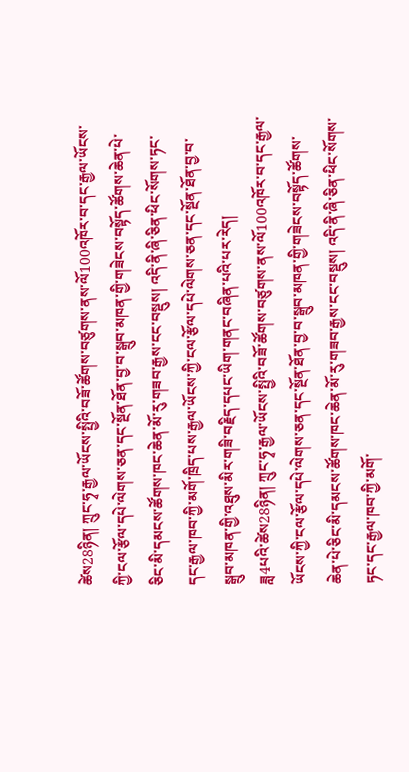ཚེས28ཉིན། ཀྲུང་ཧྭ་རྒྱལ་ཡོངས་སྤྱིའི་བཟོ་ཚོགས་བཙུགས་ནས་ལོ100འཁོར་བ་དང་རྒྱལ་ཡོངས་ཀྱི་ངལ་རྩོལ་དཔེ་ལེགས་ཅན་དང་སྔོན་ཐོན་བྱ་བ་སྒྲུབ་མཁན་གྱི་གཟེངས་བསྟོད་ཚོགས་ཆེན་པེ་ཅིང་མི་དམངས་ཚོགས་ཁང་ཆེན་མོ་རུ་གཟབ་རྒྱས་ངང་བསྡུས། འདི་ནི་ཞི་ཅིན་ཕིང་སོགས་ཏང་དང་རྒྱལ་ཁབ་ཀྱི་མགོ་ཁྲིད་པས་རྒྱལ་ཡོངས་ཀྱི་ངལ་རྩོལ་དཔེ་ལེགས་ཅན་དང་སྔོན་ཐོན་བྱ་བ་སྒྲུབ་མཁན་གྱི་འཐུས་མིར་གཟི་བརྗིད་དཔང་ཡིག་གནང་བཞིན་པའི་པར་རེད།
ཟླ4པའི་ཚེས28ཉིན། ཀྲུང་ཧྭ་རྒྱལ་ཡོངས་སྤྱིའི་བཟོ་ཚོགས་བཙུགས་ནས་ལོ100འཁོར་བ་དང་རྒྱལ་ཡོངས་ཀྱི་ངལ་རྩོལ་དཔེ་ལེགས་ཅན་དང་སྔོན་ཐོན་བྱ་བ་སྒྲུབ་མཁན་གྱི་གཟེངས་བསྟོད་ཚོགས་ཆེན་པེ་ཅིང་མི་དམངས་ཚོགས་ཁང་ཆེན་མོ་རུ་གཟབ་རྒྱས་ངང་བསྡུས། འདི་ནི་ཞི་ཅིན་ཕིང་སོགས་ཏང་དང་རྒྱལ་ཁབ་ཀྱི་མགོ་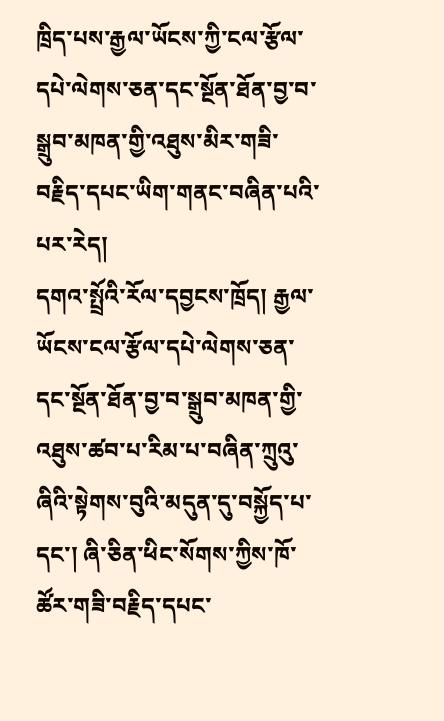ཁྲིད་པས་རྒྱལ་ཡོངས་ཀྱི་ངལ་རྩོལ་དཔེ་ལེགས་ཅན་དང་སྔོན་ཐོན་བྱ་བ་སྒྲུབ་མཁན་གྱི་འཐུས་མིར་གཟི་བརྗིད་དཔང་ཡིག་གནང་བཞིན་པའི་པར་རེད།
དགའ་སྤྲོའི་རོལ་དབྱངས་ཁྲོད། རྒྱལ་ཡོངས་ངལ་རྩོལ་དཔེ་ལེགས་ཅན་དང་སྔོན་ཐོན་བྱ་བ་སྒྲུབ་མཁན་གྱི་འཐུས་ཚབ་པ་རིམ་པ་བཞིན་ཀྲུའུ་ཞིའི་སྟེགས་བུའི་མདུན་དུ་བསྐྱོད་པ་དང་། ཞི་ཅིན་ཕིང་སོགས་ཀྱིས་ཁོ་ཚོར་གཟི་བརྗིད་དཔང་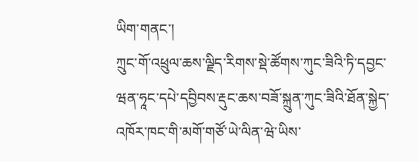ཡིག་གནང་།
ཀྲུང་གོ་འཕྲུལ་ཆས་ལྗིད་རིགས་སྡེ་ཚོགས་ཀུང་ཟིའི་ཏི་དབྱང་ཝན་ཧཱང་དཔེ་དབྱིབས་རྡུང་ཆས་བཟོ་སྐྲུན་ཀུང་ཟིའི་ཐོན་སྐྱེད་འཁོར་ཁང་གི་མགོ་གཙོ་ཡེ་ལིན་ཝེ་ཡིས་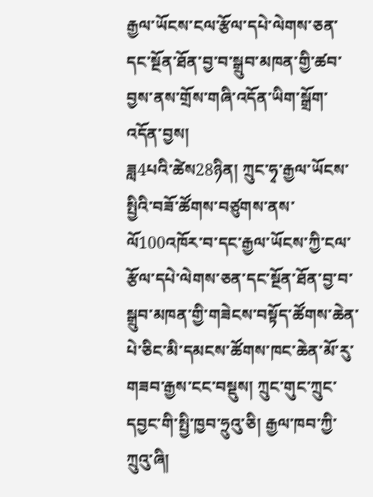རྒྱལ་ཡོངས་ངལ་རྩོལ་དཔེ་ལེགས་ཅན་དང་སྔོན་ཐོན་བྱ་བ་སྒྲུབ་མཁན་གྱི་ཚབ་བྱས་ནས་གྲོས་གཞི་འདོན་ཡིག་སྒྲོག་འདོན་བྱས།
ཟླ4པའི་ཚེས28ཉིན། ཀྲུང་ཧྭ་རྒྱལ་ཡོངས་སྤྱིའི་བཟོ་ཚོགས་བཙུགས་ནས་ལོ100འཁོར་བ་དང་རྒྱལ་ཡོངས་ཀྱི་ངལ་རྩོལ་དཔེ་ལེགས་ཅན་དང་སྔོན་ཐོན་བྱ་བ་སྒྲུབ་མཁན་གྱི་གཟེངས་བསྟོད་ཚོགས་ཆེན་པེ་ཅིང་མི་དམངས་ཚོགས་ཁང་ཆེན་མོ་རུ་གཟབ་རྒྱས་ངང་བསྡུས། ཀྲུང་གུང་ཀྲུང་དབྱང་གི་སྤྱི་ཁྱབ་ཧྲུའུ་ཅི། རྒྱལ་ཁབ་ཀྱི་ཀྲུའུ་ཞི།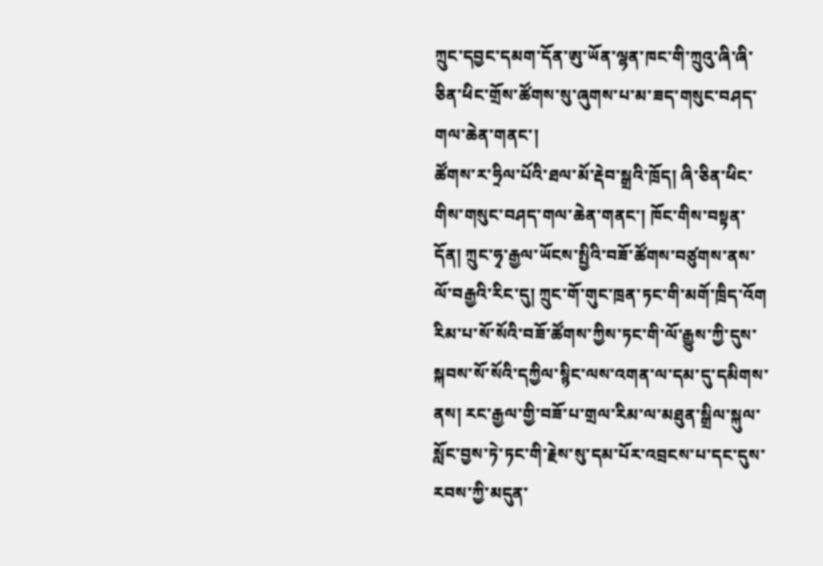ཀྲུང་དབྱང་དམག་དོན་ཨུ་ཡོན་ལྷན་ཁང་གི་ཀྲུའུ་ཞི་ཞི་ཅིན་ཕིང་གྲོས་ཚོགས་སུ་ཞུགས་པ་མ་ཟད་གསུང་བཤད་གལ་ཆེན་གནང་།
ཚོགས་ར་ཧྲིལ་པོའི་ཐལ་མོ་རྡེབ་སྒྲའི་ཁྲོད། ཞི་ཅིན་ཕིང་གིས་གསུང་བཤད་གལ་ཆེན་གནང་། ཁོང་གིས་བསྟན་དོན། ཀྲུང་ཧྭ་རྒྱལ་ཡོངས་སྤྱིའི་བཟོ་ཚོགས་བཙུགས་ནས་ལོ་བརྒྱའི་རིང་དུ། ཀྲུང་གོ་གུང་ཁྲན་ཏང་གི་མགོ་ཁྲིད་འོག རིམ་པ་སོ་སོའི་བཟོ་ཚོགས་ཀྱིས་ཏང་གི་ལོ་རྒྱུས་ཀྱི་དུས་སྐབས་སོ་སོའི་དཀྱིལ་སྙིང་ལས་འགན་ལ་དམ་དུ་དམིགས་ནས། རང་རྒྱལ་གྱི་བཟོ་པ་གྲལ་རིམ་ལ་མཐུན་སྒྲིལ་སྐུལ་སློང་བྱས་ཏེ་ཏང་གི་རྗེས་སུ་དམ་པོར་འབྲངས་པ་དང་དུས་རབས་ཀྱི་མདུན་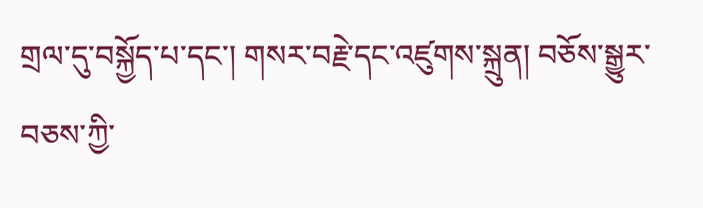གྲལ་དུ་བསྐྱོད་པ་དང་། གསར་བརྗེ་དང་འཛུགས་སྐྲུན། བཅོས་སྒྱུར་བཅས་ཀྱི་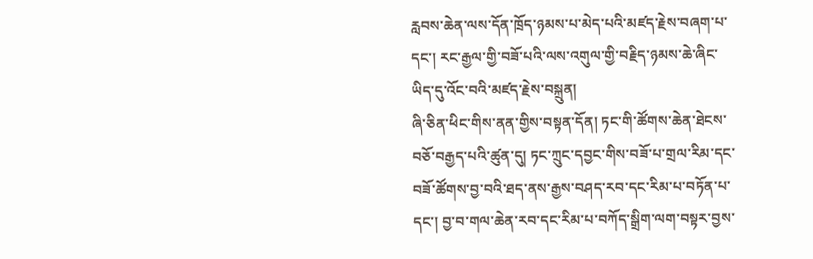རླབས་ཆེན་ལས་དོན་ཁྲོད་ཉམས་པ་མེད་པའི་མཛད་རྗེས་བཞག་པ་དང་། རང་རྒྱལ་གྱི་བཟོ་པའི་ལས་འགུལ་གྱི་བརྗིད་ཉམས་ཆེ་ཞིང་ཡིད་དུ་འོང་བའི་མཛད་རྗེས་བསྐྲུན།
ཞི་ཅིན་ཕིང་གིས་ནན་གྱིས་བསྟན་དོན། ཏང་གི་ཚོགས་ཆེན་ཐེངས་བཅོ་བརྒྱད་པའི་ཚུན་དུ། ཏང་ཀྲུང་དབྱང་གིས་བཟོ་པ་གྲལ་རིམ་དང་བཟོ་ཚོགས་བྱ་བའི་ཐད་ནས་རྒྱས་བཤད་རབ་དང་རིམ་པ་བཏོན་པ་དང་། བྱ་བ་གལ་ཆེན་རབ་དང་རིམ་པ་བཀོད་སྒྲིག་ལག་བསྟར་བྱས་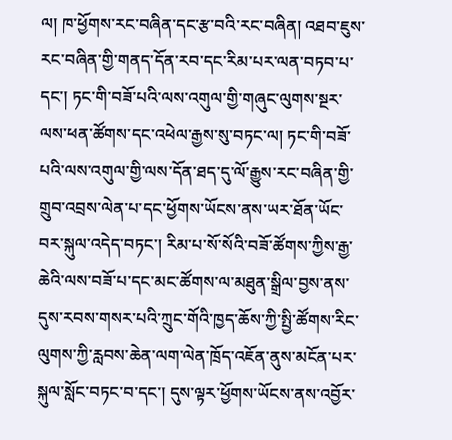ལ། ཁ་ཕྱོགས་རང་བཞིན་དང་རྩ་བའི་རང་བཞིན། འཐབ་ཇུས་རང་བཞིན་གྱི་གནད་དོན་རབ་དང་རིམ་པར་ལན་བཏབ་པ་དང་། ཏང་གི་བཟོ་པའི་ལས་འགུལ་གྱི་གཞུང་ལུགས་སྔར་ལས་ཕན་ཚོགས་དང་འཕེལ་རྒྱས་སུ་བཏང་ལ། ཏང་གི་བཟོ་པའི་ལས་འགུལ་གྱི་ལས་དོན་ཐད་དུ་ལོ་རྒྱུས་རང་བཞིན་གྱི་གྲུབ་འབྲས་ལེན་པ་དང་ཕྱོགས་ཡོངས་ནས་ཡར་ཐོན་ཡོང་བར་སྐུལ་འདེད་བཏང་། རིམ་པ་སོ་སོའི་བཟོ་ཚོགས་ཀྱིས་རྒྱ་ཆེའི་ལས་བཟོ་པ་དང་མང་ཚོགས་ལ་མཐུན་སྒྲིལ་བྱས་ནས་དུས་རབས་གསར་པའི་ཀྲུང་གོའི་ཁྱད་ཆོས་ཀྱི་སྤྱི་ཚོགས་རིང་ལུགས་ཀྱི་རླབས་ཆེན་ལག་ལེན་ཁྲོད་འཇོན་ནུས་མངོན་པར་སྐུལ་སློང་བཏང་བ་དང་། དུས་ལྟར་ཕྱོགས་ཡོངས་ནས་འབྱོར་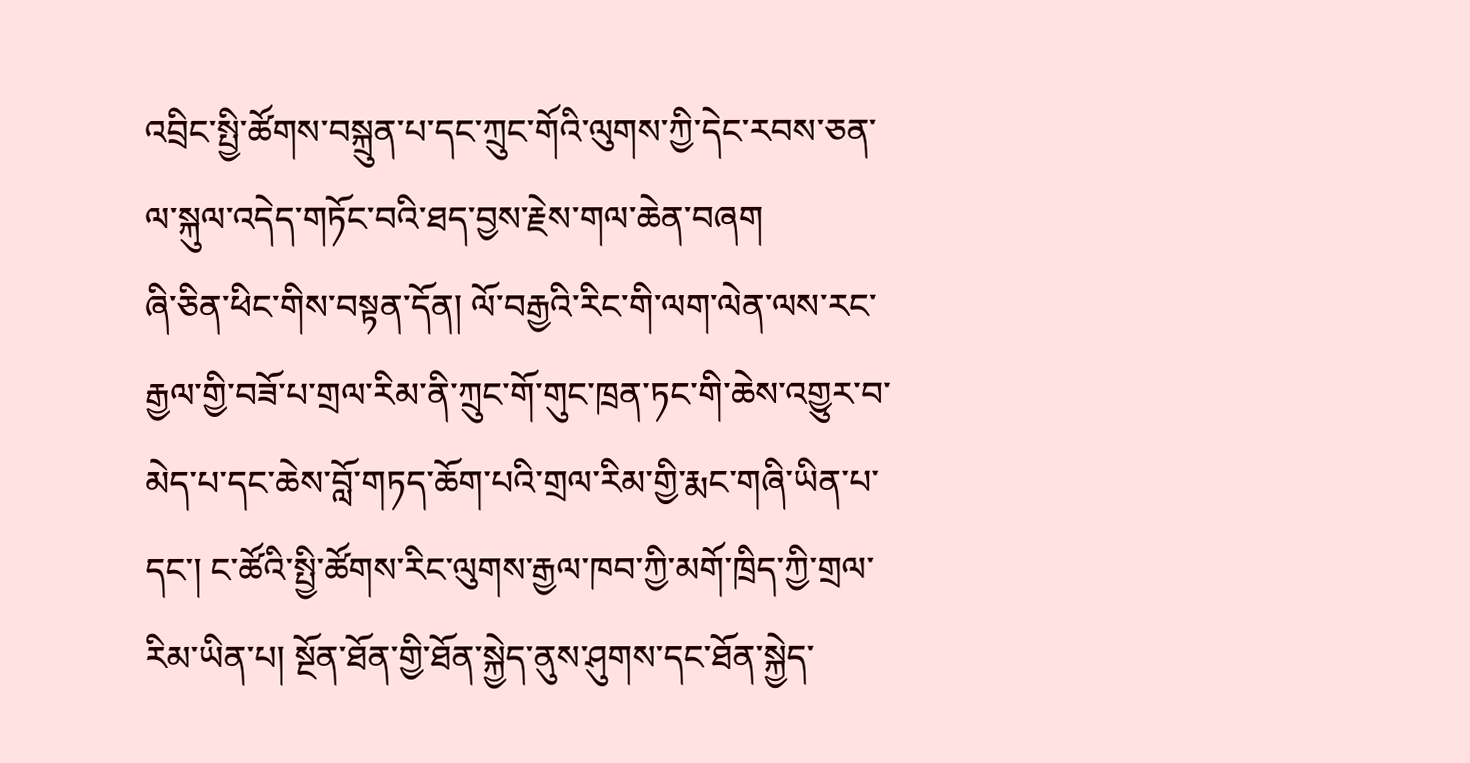འབྲིང་སྤྱི་ཚོགས་བསྐྲུན་པ་དང་ཀྲུང་གོའི་ལུགས་ཀྱི་དེང་རབས་ཅན་ལ་སྐུལ་འདེད་གཏོང་བའི་ཐད་བྱས་རྗེས་གལ་ཆེན་བཞག
ཞི་ཅིན་ཕིང་གིས་བསྟན་དོན། ལོ་བརྒྱའི་རིང་གི་ལག་ལེན་ལས་རང་རྒྱལ་གྱི་བཟོ་པ་གྲལ་རིམ་ནི་ཀྲུང་གོ་གུང་ཁྲན་ཏང་གི་ཆེས་འགྱུར་བ་མེད་པ་དང་ཆེས་བློ་གཏད་ཆོག་པའི་གྲལ་རིམ་གྱི་རྨང་གཞི་ཡིན་པ་དང་། ང་ཚོའི་སྤྱི་ཚོགས་རིང་ལུགས་རྒྱལ་ཁབ་ཀྱི་མགོ་ཁྲིད་ཀྱི་གྲལ་རིམ་ཡིན་པ། སྔོན་ཐོན་གྱི་ཐོན་སྐྱེད་ནུས་ཤུགས་དང་ཐོན་སྐྱེད་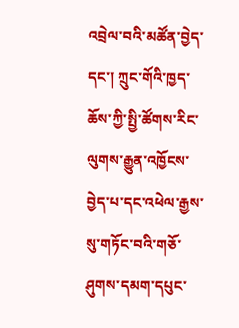འབྲེལ་བའི་མཚོན་བྱེད་དང་། ཀྲུང་གོའི་ཁྱད་ཆོས་ཀྱི་སྤྱི་ཚོགས་རིང་ལུགས་རྒྱུན་འཁྱོངས་བྱེད་པ་དང་འཕེལ་རྒྱས་སུ་གཏོང་བའི་གཅོ་ཤུགས་དམག་དཔུང་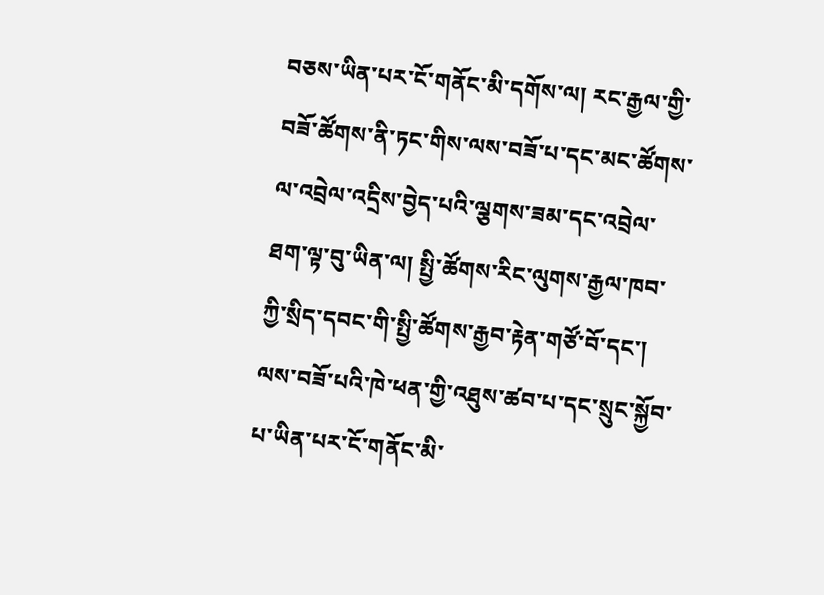བཅས་ཡིན་པར་ངོ་གནོང་མི་དགོས་ལ། རང་རྒྱལ་གྱི་བཟོ་ཚོགས་ནི་ཏང་གིས་ལས་བཟོ་པ་དང་མང་ཚོགས་ལ་འབྲེལ་འདྲིས་བྱེད་པའི་ལྕགས་ཟམ་དང་འབྲེལ་ཐག་ལྟ་བུ་ཡིན་ལ། སྤྱི་ཚོགས་རིང་ལུགས་རྒྱལ་ཁབ་ཀྱི་སྲིད་དབང་གི་སྤྱི་ཚོགས་རྒྱབ་རྟེན་གཙོ་བོ་དང་། ལས་བཟོ་པའི་ཁེ་ཕན་གྱི་འཐུས་ཚབ་པ་དང་སྲུང་སྐྱོབ་པ་ཡིན་པར་ངོ་གནོང་མི་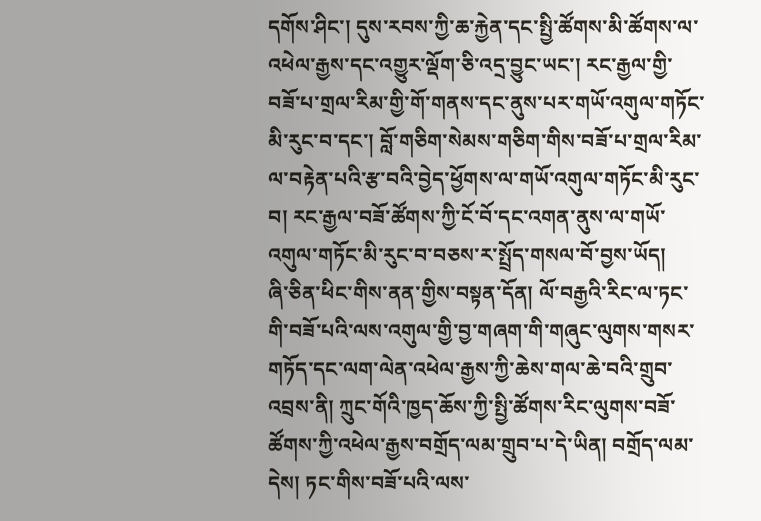དགོས་ཤིང་། དུས་རབས་ཀྱི་ཆ་རྐྱེན་དང་སྤྱི་ཚོགས་མི་ཚོགས་ལ་འཕེལ་རྒྱས་དང་འགྱུར་ལྡོག་ཅི་འདྲ་བྱུང་ཡང་། རང་རྒྱལ་གྱི་བཟོ་པ་གྲལ་རིམ་གྱི་གོ་གནས་དང་ནུས་པར་གཡོ་འགུལ་གཏོང་མི་རུང་བ་དང་། བློ་གཅིག་སེམས་གཅིག་གིས་བཟོ་པ་གྲལ་རིམ་ལ་བརྟེན་པའི་རྩ་བའི་བྱེད་ཕྱོགས་ལ་གཡོ་འགུལ་གཏོང་མི་རུང་བ། རང་རྒྱལ་བཟོ་ཚོགས་ཀྱི་ངོ་བོ་དང་འགན་ནུས་ལ་གཡོ་འགུལ་གཏོང་མི་རུང་བ་བཅས་ར་སྤྲོད་གསལ་བོ་བྱས་ཡོད།
ཞི་ཅིན་ཕིང་གིས་ནན་གྱིས་བསྟན་དོན། ལོ་བརྒྱའི་རིང་ལ་ཏང་གི་བཟོ་པའི་ལས་འགུལ་གྱི་བྱ་གཞག་གི་གཞུང་ལུགས་གསར་གཏོད་དང་ལག་ལེན་འཕེལ་རྒྱས་ཀྱི་ཆེས་གལ་ཆེ་བའི་གྲུབ་འབྲས་ནི། ཀྲུང་གོའི་ཁྱད་ཆོས་ཀྱི་སྤྱི་ཚོགས་རིང་ལུགས་བཟོ་ཚོགས་ཀྱི་འཕེལ་རྒྱས་བགྲོད་ལམ་གྲུབ་པ་དེ་ཡིན། བགྲོད་ལམ་དེས། ཏང་གིས་བཟོ་པའི་ལས་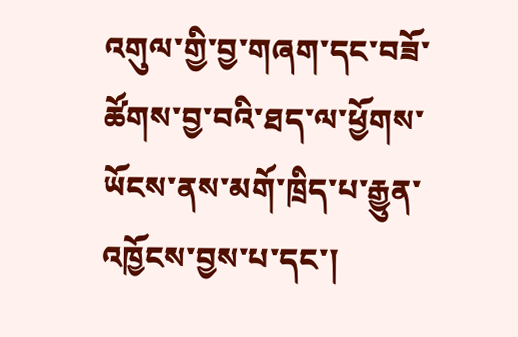འགུལ་གྱི་བྱ་གཞག་དང་བཟོ་ཚོགས་བྱ་བའི་ཐད་ལ་ཕྱོགས་ཡོངས་ནས་མགོ་ཁྲིད་པ་རྒྱུན་འཁྱོངས་བྱས་པ་དང་།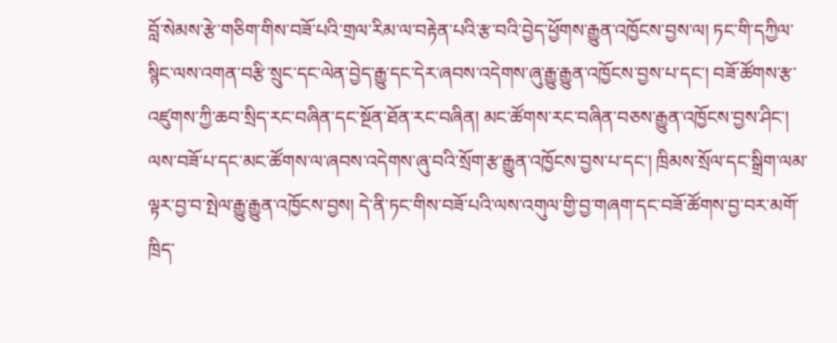བློ་སེམས་རྩེ་གཅིག་གིས་བཟོ་པའི་གྲལ་རིམ་ལ་བརྟེན་པའི་རྩ་བའི་བྱེད་ཕྱོགས་རྒྱུན་འཁྱོངས་བྱས་ལ། ཏང་གི་དཀྱིལ་སྙིང་ལས་འགན་བརྩི་སྲུང་དང་ལེན་བྱེད་རྒྱུ་དང་དེར་ཞབས་འདེགས་ཞུ་རྒྱུ་རྒྱུན་འཁྱོངས་བྱས་པ་དང་། བཟོ་ཚོགས་རྩ་འཛུགས་ཀྱི་ཆབ་སྲིད་རང་བཞིན་དང་སྔོན་ཐོན་རང་བཞིན། མང་ཚོགས་རང་བཞིན་བཅས་རྒྱུན་འཁྱོངས་བྱས་ཤིང་། ལས་བཟོ་པ་དང་མང་ཚོགས་ལ་ཞབས་འདེགས་ཞུ་བའི་སྲོག་རྩ་རྒྱུན་འཁྱོངས་བྱས་པ་དང་། ཁྲིམས་སྲོལ་དང་སྒྲིག་ལམ་ལྟར་བྱ་བ་སྤེལ་རྒྱུ་རྒྱུན་འཁྱོངས་བྱས། དེ་ནི་ཏང་གིས་བཟོ་པའི་ལས་འགུལ་གྱི་བྱ་གཞག་དང་བཟོ་ཚོགས་བྱ་བར་མགོ་ཁྲིད་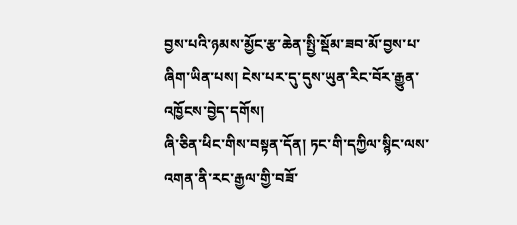བྱས་པའི་ཉམས་མྱོང་རྩ་ཆེན་སྤྱི་སྡོམ་ཟབ་མོ་བྱས་པ་ཞིག་ཡིན་པས། ངེས་པར་དུ་དུས་ཡུན་རིང་བོར་རྒྱུན་འཁྱོངས་བྱེད་དགོས།
ཞི་ཅིན་ཕིང་གིས་བསྟན་དོན། ཏང་གི་དཀྱིལ་སྙིང་ལས་འགན་ནི་རང་རྒྱལ་གྱི་བཟོ་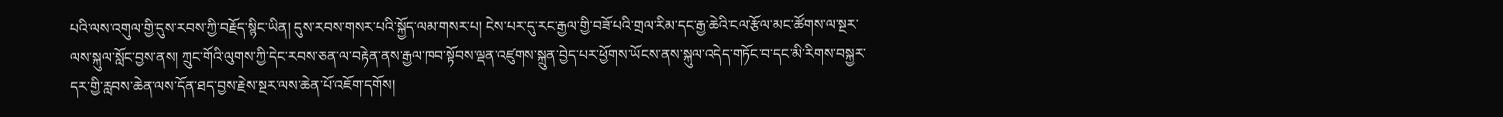པའི་ལས་འགུལ་གྱི་དུས་རབས་ཀྱི་བརྗོད་སྙིང་ཡིན། དུས་རབས་གསར་པའི་སྐྱོད་ལམ་གསར་པ། ངེས་པར་དུ་རང་རྒྱལ་གྱི་བཟོ་པའི་གྲལ་རིམ་དང་རྒྱ་ཆེའི་ངལ་རྩོལ་མང་ཚོགས་ལ་སྔར་ལས་སྐུལ་སློང་བྱས་ནས། ཀྲུང་གོའི་ལུགས་ཀྱི་དེང་རབས་ཅན་ལ་བརྟེན་ནས་རྒྱལ་ཁབ་སྟོབས་ལྡན་འཛུགས་སྐྲུན་བྱེད་པར་ཕྱོགས་ཡོངས་ནས་སྐུལ་འདེད་གཏོང་བ་དང་མི་རིགས་བསྐྱར་དར་གྱི་རླབས་ཆེན་ལས་དོན་ཐད་བྱས་རྗེས་སྔར་ལས་ཆེན་པོ་འཇོག་དགོས།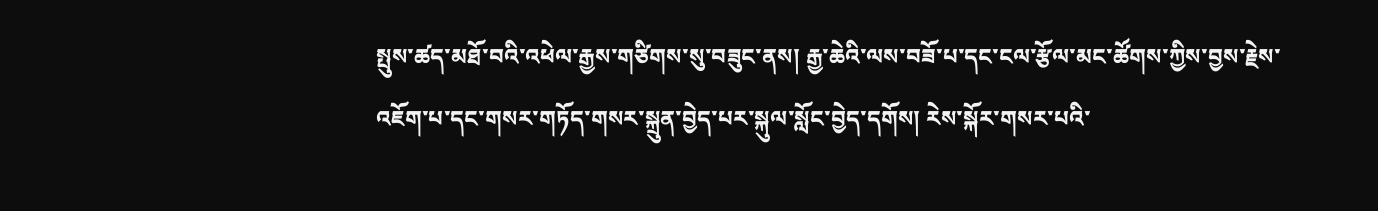སྤུས་ཚད་མཐོ་བའི་འཕེལ་རྒྱས་གཙིགས་སུ་བཟུང་ནས། རྒྱ་ཆེའི་ལས་བཟོ་པ་དང་ངལ་རྩོལ་མང་ཚོགས་ཀྱིས་བྱས་རྗེས་འཇོག་པ་དང་གསར་གཏོད་གསར་སྐྲུན་བྱེད་པར་སྐུལ་སློང་བྱེད་དགོས། རེས་སྐོར་གསར་པའི་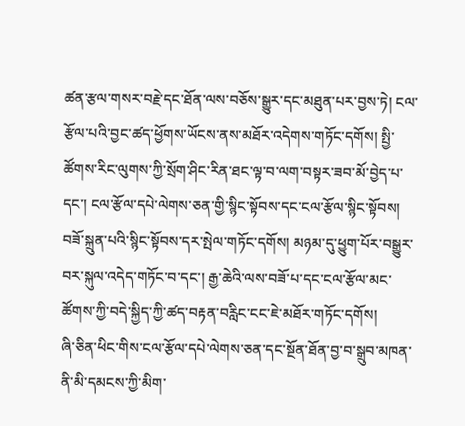ཚན་རྩལ་གསར་བརྗེ་དང་ཐོན་ལས་བཅོས་སྒྱུར་དང་མཐུན་པར་བྱས་ཏེ། ངལ་རྩོལ་པའི་བྱང་ཚད་ཕྱོགས་ཡོངས་ནས་མཐོར་འདེགས་གཏོང་དགོས། སྤྱི་ཚོགས་རིང་ལུགས་ཀྱི་སྲོག་ཤིང་རིན་ཐང་ལྟ་བ་ལག་བསྟར་ཟབ་མོ་བྱེད་པ་དང་། ངལ་རྩོལ་དཔེ་ལེགས་ཅན་གྱི་སྙིང་སྟོབས་དང་ངལ་རྩོལ་སྙིང་སྟོབས། བཟོ་སྐྲུན་པའི་སྙིང་སྟོབས་དར་སྤེལ་གཏོང་དགོས། མཉམ་དུ་ཕྱུག་པོར་བསྒྱུར་བར་སྐུལ་འདེད་གཏོང་བ་དང་། རྒྱ་ཆེའི་ལས་བཟོ་པ་དང་ངལ་རྩོལ་མང་ཚོགས་ཀྱི་བདེ་སྐྱིད་ཀྱི་ཚད་བརྟན་བརླིང་ངང་ཇེ་མཐོར་གཏོང་དགོས།
ཞི་ཅིན་ཕིང་གིས་ངལ་རྩོལ་དཔེ་ལེགས་ཅན་དང་སྔོན་ཐོན་བྱ་བ་སྒྲུབ་མཁན་ནི་མི་དམངས་ཀྱི་མིག་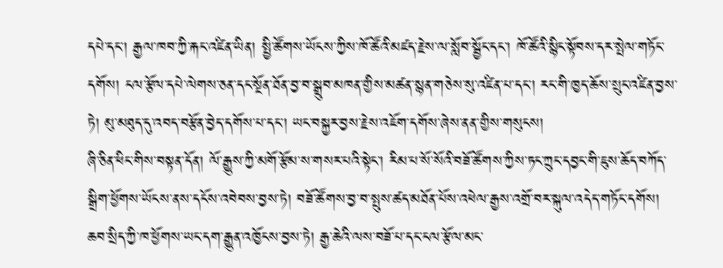དཔེ་དང་། རྒྱལ་ཁབ་ཀྱི་རྐང་འཛིན་ཡིན། སྤྱི་ཚོགས་ཡོངས་ཀྱིས་ཁོ་ཚོའི་མཛད་རྗེས་ལ་སློབ་སྦྱོང་དང་། ཁོ་ཚོའི་སྙིང་སྟོབས་དར་སྤེལ་གཏོང་དགོས། ངལ་རྩོལ་དཔེ་ལེགས་ཅན་དང་སྔོན་ཐོན་བྱ་བ་སྒྲུབ་མཁན་གྱིས་མཚན་སྙན་གཅེས་སུ་འཛིན་པ་དང་། རང་གི་ཁྱད་ཆོས་སྲུང་འཛིན་བྱས་ཏེ། མུ་མཐུད་དུ་འབད་བརྩོན་བྱེད་དགོས་པ་དང་། ཡང་བསྐྱར་བྱས་རྗེས་འཇོག་དགོས་ཞེས་ནན་གྱིས་གསུངས།
ཞི་ཅིན་ཕིང་གིས་བསྟན་དོན། ལོ་རྒྱུས་ཀྱི་མགོ་རྩོམ་ས་གསར་པའི་སྟེང་། རིམ་པ་སོ་སོའི་བཟོ་ཚོགས་ཀྱིས་ཏང་ཀྲུང་དབྱང་གི་ཇུས་ཆོད་བཀོད་སྒྲིག་ཕྱོགས་ཡོངས་ནས་དངོས་འབེབས་བྱས་ཏེ། བཟོ་ཚོགས་བྱ་བ་སྤུས་ཚད་མཐོན་པོས་འཕེལ་རྒྱས་འགྲོ་བར་སྐུལ་འདེད་གཏོང་དགོས། ཆབ་སྲིད་ཀྱི་ཁ་ཕྱོགས་ཡང་དག་རྒྱུན་འཁྱོངས་བྱས་ཏེ། རྒྱ་ཆེའི་ལས་བཟོ་པ་དང་ངལ་རྩོལ་མང་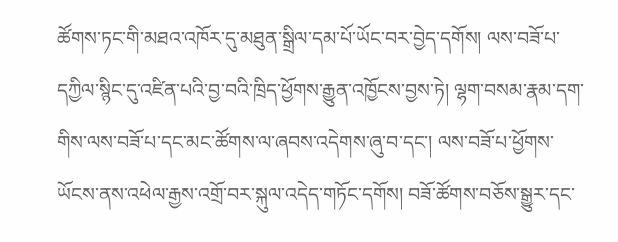ཚོགས་ཏང་གི་མཐའ་འཁོར་དུ་མཐུན་སྒྲིལ་དམ་པོ་ཡོང་བར་བྱེད་དགོས། ལས་བཟོ་པ་དཀྱིལ་སྙིང་དུ་འཛིན་པའི་བྱ་བའི་ཁྲིད་ཕྱོགས་རྒྱུན་འཁྱོངས་བྱས་ཏེ། ལྷག་བསམ་རྣམ་དག་གིས་ལས་བཟོ་པ་དང་མང་ཚོགས་ལ་ཞབས་འདེགས་ཞུ་བ་དང་། ལས་བཟོ་པ་ཕྱོགས་ཡོངས་ནས་འཕེལ་རྒྱས་འགྲོ་བར་སྐུལ་འདེད་གཏོང་དགོས། བཟོ་ཚོགས་བཅོས་སྒྱུར་དང་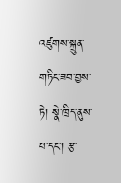འཛུགས་སྐྲུན་གཏིང་ཟབ་བྱས་ཏེ། སྣེ་ཁྲིད་ནུས་པ་དང་། རྩ་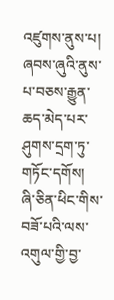འཛུགས་ནུས་པ། ཞབས་ཞུའི་ནུས་པ་བཅས་རྒྱུན་ཆད་མེད་པར་ཤུགས་དྲག་ཏུ་གཏོང་དགོས།
ཞི་ཅིན་ཕིང་གིས་བཟོ་པའི་ལས་འགུལ་གྱི་བྱ་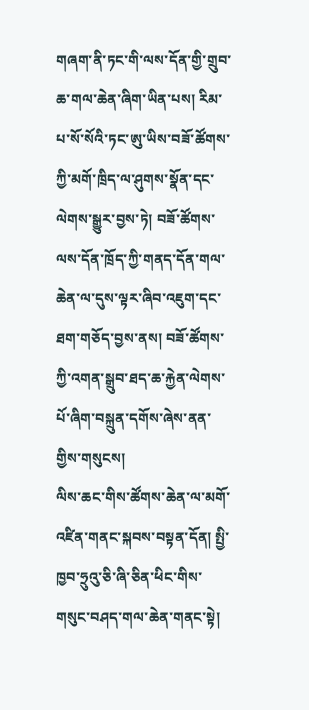གཞག་ནི་ཏང་གི་ལས་དོན་གྱི་གྲུབ་ཆ་གལ་ཆེན་ཞིག་ཡིན་པས། རིམ་པ་སོ་སོའི་ཏང་ཨུ་ཡིས་བཟོ་ཚོགས་ཀྱི་མགོ་ཁྲིད་ལ་ཤུགས་སྣོན་དང་ལེགས་སྒྱུར་བྱས་ཏེ། བཟོ་ཚོགས་ལས་དོན་ཁྲོད་ཀྱི་གནད་དོན་གལ་ཆེན་ལ་དུས་ལྟར་ཞིབ་འཇུག་དང་ཐག་གཅོད་བྱས་ནས། བཟོ་ཚོགས་ཀྱི་འགན་སྒྲུབ་ཐད་ཆ་རྐྱེན་ལེགས་པོ་ཞིག་བསྐྲུན་དགོས་ཞེས་ནན་གྱིས་གསུངས།
ལིས་ཆང་གིས་ཚོགས་ཆེན་ལ་མགོ་འཛིན་གནང་སྐབས་བསྟན་དོན། སྤྱི་ཁྱབ་ཧྲུའུ་ཅི་ཞི་ཅིན་ཕིང་གིས་གསུང་བཤད་གལ་ཆེན་གནང་སྟེ།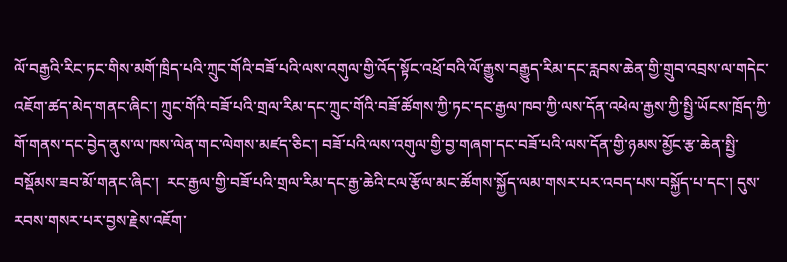ལོ་བརྒྱའི་རིང་ཏང་གིས་མགོ་ཁྲིད་པའི་ཀྲུང་གོའི་བཟོ་པའི་ལས་འགུལ་གྱི་འོད་སྟོང་འཕྲོ་བའི་ལོ་རྒྱུས་བརྒྱུད་རིམ་དང་རླབས་ཆེན་གྱི་གྲུབ་འབྲས་ལ་གདེང་འཇོག་ཚད་མེད་གནང་ཞིང་། ཀྲུང་གོའི་བཟོ་པའི་གྲལ་རིམ་དང་ཀྲུང་གོའི་བཟོ་ཚོགས་ཀྱི་ཏང་དང་རྒྱལ་ཁབ་ཀྱི་ལས་དོན་འཕེལ་རྒྱས་ཀྱི་སྤྱི་ཡོངས་ཁྲོད་ཀྱི་གོ་གནས་དང་བྱེད་ནུས་ལ་ཁས་ལེན་གང་ལེགས་མཛད་ཅིང་། བཟོ་པའི་ལས་འགུལ་གྱི་བྱ་གཞག་དང་བཟོ་པའི་ལས་དོན་གྱི་ཉམས་མྱོང་རྩ་ཆེན་སྤྱི་བསྡོམས་ཟབ་མོ་གནང་ཞིང་།  རང་རྒྱལ་གྱི་བཟོ་པའི་གྲལ་རིམ་དང་རྒྱ་ཆེའི་ངལ་རྩོལ་མང་ཚོགས་སྐྱོད་ལམ་གསར་པར་འབད་པས་བསྐྱོད་པ་དང་། དུས་རབས་གསར་པར་བྱས་རྗེས་འཇོག་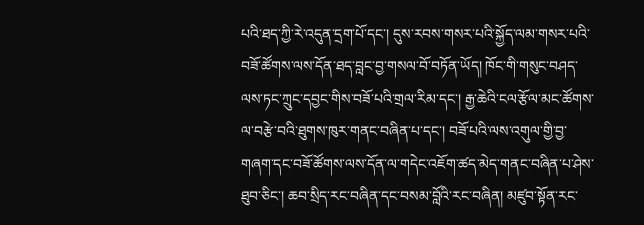པའི་ཐད་ཀྱི་རེ་འདུན་དྲག་པོ་དང་། དུས་རབས་གསར་པའི་སྐྱོད་ལམ་གསར་པའི་བཟོ་ཚོགས་ལས་དོན་ཐད་བླང་བྱ་གསལ་བོ་བཏོན་ཡོད། ཁོང་གི་གསུང་བཤད་ལས་ཏང་ཀྲུང་དབྱང་གིས་བཟོ་པའི་གྲལ་རིམ་དང་། རྒྱ་ཆེའི་ངལ་རྩོལ་མང་ཚོགས་ལ་བརྩེ་བའི་ཐུགས་ཁུར་གནང་བཞིན་པ་དང་། བཟོ་པའི་ལས་འགུལ་གྱི་བྱ་གཞག་དང་བཟོ་ཚོགས་ལས་དོན་ལ་གདེང་འཇོག་ཚད་མེད་གནང་བཞིན་པ་ཤེས་ཐུབ་ཅིང་། ཆབ་སྲིད་རང་བཞིན་དང་བསམ་བློའི་རང་བཞིན། མཛུབ་སྟོན་རང་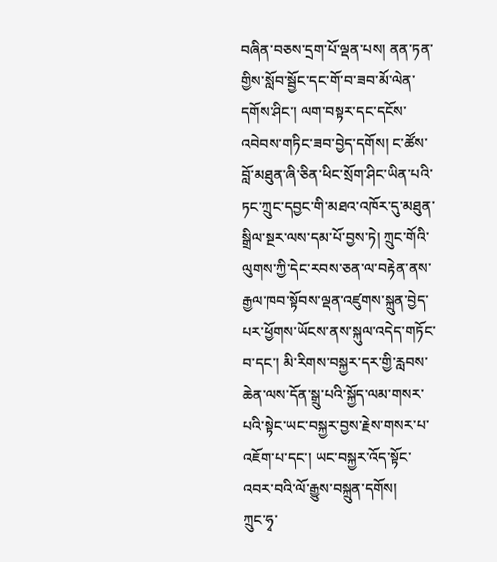བཞིན་བཅས་དྲག་པོ་ལྡན་པས། ནན་ཏན་གྱིས་སློབ་སྦྱོང་དང་གོ་བ་ཟབ་མོ་ལེན་དགོས་ཤིང་། ལག་བསྟར་དང་དངོས་འབེབས་གཏིང་ཟབ་བྱེད་དགོས། ང་ཚོས་བློ་མཐུན་ཞི་ཅིན་ཕིང་སྲོག་ཤིང་ཡིན་པའི་ཏང་ཀྲུང་དབྱང་གི་མཐའ་འཁོར་དུ་མཐུན་སྒྲིལ་སྔར་ལས་དམ་པོ་བྱས་ཏེ། ཀྲུང་གོའི་ལུགས་ཀྱི་དེང་རབས་ཅན་ལ་བརྟེན་ནས་རྒྱལ་ཁབ་སྟོབས་ལྡན་འཛུགས་སྐྲུན་བྱེད་པར་ཕྱོགས་ཡོངས་ནས་སྐུལ་འདེད་གཏོང་བ་དང་། མི་རིགས་བསྐྱར་དར་གྱི་རླབས་ཆེན་ལས་དོན་སྒྲུ་པའི་སྐྱོད་ལམ་གསར་པའི་སྟེང་ཡང་བསྐྱར་བྱས་རྗེས་གསར་པ་འཇོག་པ་དང་། ཡང་བསྐྱར་འོད་སྟོང་འབར་བའི་ལོ་རྒྱུས་བསྐྲུན་དགོས།
ཀྲུང་ཧྭ་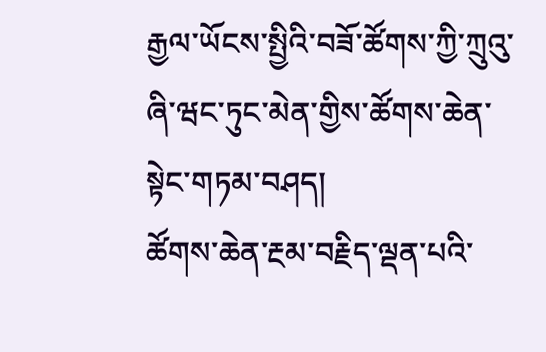རྒྱལ་ཡོངས་སྤྱིའི་བཟོ་ཚོགས་ཀྱི་ཀྲུའུ་ཞི་ཝང་ཏུང་མེན་གྱིས་ཚོགས་ཆེན་སྟེང་གཏམ་བཤད།
ཚོགས་ཆེན་རྔམ་བརྗིད་ལྡན་པའི་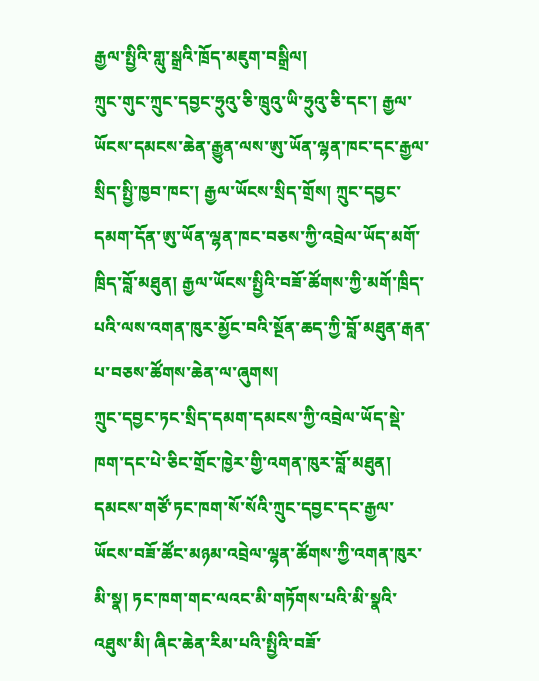རྒྱལ་སྤྱིའི་གླུ་སྒྲའི་ཁྲོད་མཇུག་བསྒྲིལ།
ཀྲུང་གུང་ཀྲུང་དབྱང་ཧྲུའུ་ཅི་ཁྲུའུ་ཡི་ཧྲུའུ་ཅི་དང་། རྒྱལ་ཡོངས་དམངས་ཆེན་རྒྱུན་ལས་ཨུ་ཡོན་ལྷན་ཁང་དང་རྒྱལ་སྲིད་སྤྱི་ཁྱབ་ཁང་། རྒྱལ་ཡོངས་སྲིད་གྲོས། ཀྲུང་དབྱང་དམག་དོན་ཨུ་ཡོན་ལྷན་ཁང་བཅས་ཀྱི་འབྲེལ་ཡོད་མགོ་ཁྲིད་བློ་མཐུན། རྒྱལ་ཡོངས་སྤྱིའི་བཟོ་ཚོགས་ཀྱི་མགོ་ཁྲིད་པའི་ལས་འགན་ཁུར་མྱོང་བའི་སྔོན་ཆད་ཀྱི་བློ་མཐུན་རྒན་པ་བཅས་ཚོགས་ཆེན་ལ་ཞུགས།
ཀྲུང་དབྱང་ཏང་སྲིད་དམག་དམངས་ཀྱི་འབྲེལ་ཡོད་སྡེ་ཁག་དང་པེ་ཅིང་གྲོང་ཁྱེར་གྱི་འགན་ཁུར་བློ་མཐུན། དམངས་གཙོ་ཏང་ཁག་སོ་སོའི་ཀྲུང་དབྱང་དང་རྒྱལ་ཡོངས་བཟོ་ཚོང་མཉམ་འབྲེལ་ལྷན་ཚོགས་ཀྱི་འགན་ཁུར་མི་སྣ། ཏང་ཁག་གང་ལའང་མི་གཏོགས་པའི་མི་སྣའི་འཐུས་མི། ཞིང་ཆེན་རིམ་པའི་སྤྱིའི་བཟོ་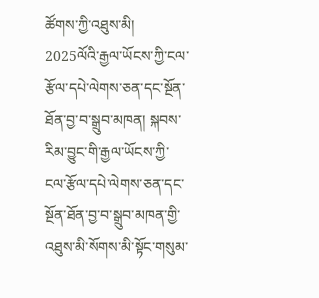ཚོགས་ཀྱི་འཐུས་མི། 2025ལོའི་རྒྱལ་ཡོངས་ཀྱི་ངལ་རྩོལ་དཔེ་ལེགས་ཅན་དང་སྔོན་ཐོན་བྱ་བ་སྒྲུབ་མཁན། སྐབས་རིམ་བྱུང་གི་རྒྱལ་ཡོངས་ཀྱི་ངལ་རྩོལ་དཔེ་ལེགས་ཅན་དང་སྔོན་ཐོན་བྱ་བ་སྒྲུབ་མཁན་གྱི་འཐུས་མི་སོགས་མི་སྟོང་གསུམ་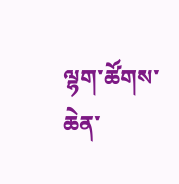ལྷག་ཚོགས་ཆེན་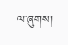ལ་ཞུགས།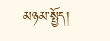མཉམ་སྤྱོད།